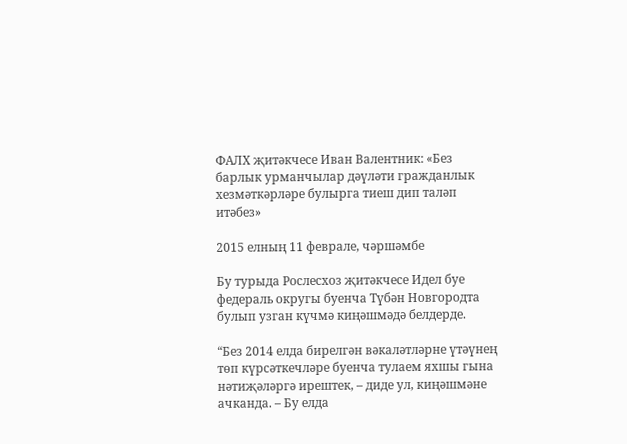ФАЛХ җитәкчесе Иван Валентник: «Без барлык урманчылар дәүләти гражданлык хезмәткәрләре булырга тиеш дип таләп итәбез»

2015 елның 11 феврале, чәршәмбе

Бу турыда Рослесхоз җитәкчесе Идел буе федераль округы буенча Түбән Новгородта булып узган күчмә киңәшмәдә белдерде.

“Без 2014 елда бирелгән вәкаләтләрне үтәүнең төп күрсәткечләре буенча тулаем яхшы гына нәтиҗәләргә ирештек, – диде ул, киңәшмәне ачканда. – Бу елда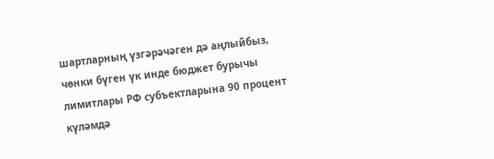шартларның үзгәрәчәген дә аңлыйбыз, чөнки бүген үк инде бюджет бурычы лимитлары РФ субъектларына 90 процент күләмдә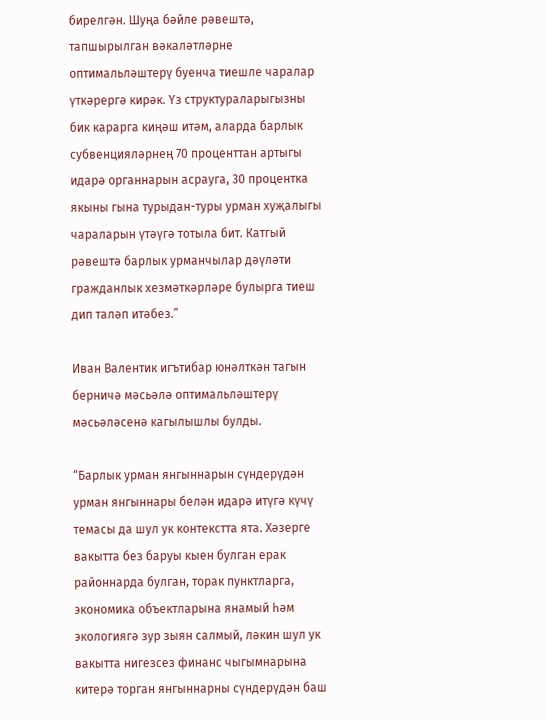бирелгән. Шуңа бәйле рәвештә, тапшырылган вәкаләтләрне оптимальләштерү буенча тиешле чаралар үткәрергә кирәк. Үз структураларыгызны бик карарга киңәш итәм, аларда барлык субвенцияләрнең 70 проценттан артыгы идарә органнарын асрауга, 30 процентка якыны гына турыдан-туры урман хуҗалыгы чараларын үтәүгә тотыла бит. Катгый рәвештә барлык урманчылар дәүләти гражданлык хезмәткәрләре булырга тиеш дип таләп итәбез.”

Иван Валентик игътибар юнәлткән тагын берничә мәсьәлә оптимальләштерү мәсьәләсенә кагылышлы булды.

“Барлык урман янгыннарын сүндерүдән урман янгыннары белән идарә итүгә күчү темасы да шул ук контекстта ята. Хәзерге вакытта без баруы кыен булган ерак районнарда булган, торак пунктларга, экономика объектларына янамый һәм экологиягә зур зыян салмый, ләкин шул ук вакытта нигезсез финанс чыгымнарына китерә торган янгыннарны сүндерүдән баш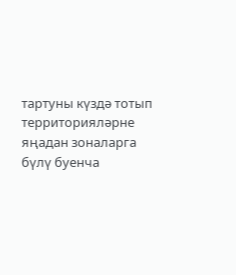тартуны күздә тотып территорияләрне яңадан зоналарга бүлү буенча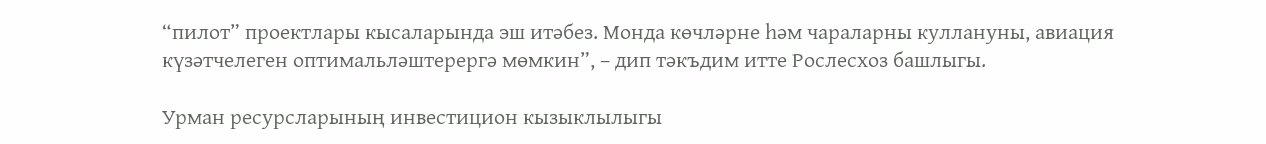“пилот” проектлары кысаларында эш итәбез. Монда көчләрне һәм чараларны куллануны, авиация күзәтчелеген оптимальләштерергә мөмкин”, – дип тәкъдим итте Рослесхоз башлыгы.

Урман ресурсларының инвестицион кызыклылыгы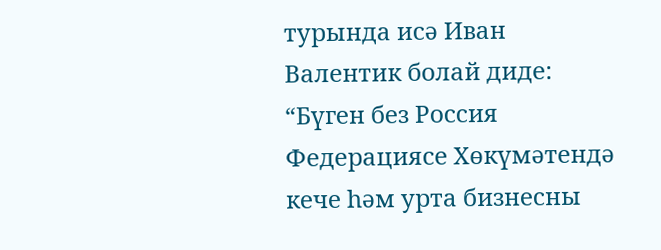турында исә Иван Валентик болай диде: “Бүген без Россия Федерациясе Хөкүмәтендә кече һәм урта бизнесны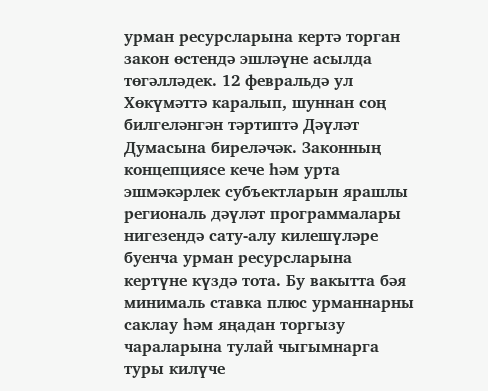урман ресурсларына кертә торган закон өстендә эшләүне асылда төгәлләдек. 12 февральдә ул Хөкүмәттә каралып, шуннан соң билгеләнгән тәртиптә Дәүләт Думасына биреләчәк. Законның концепциясе кече һәм урта эшмәкәрлек субъектларын ярашлы региональ дәүләт программалары нигезендә сату-алу килешүләре буенча урман ресурсларына кертүне күздә тота. Бу вакытта бәя минималь ставка плюс урманнарны саклау һәм яңадан торгызу чараларына тулай чыгымнарга туры килүче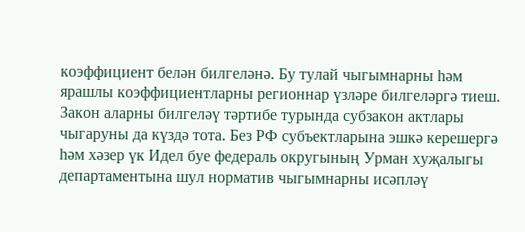коэффициент белән билгеләнә. Бу тулай чыгымнарны һәм ярашлы коэффициентларны регионнар үзләре билгеләргә тиеш. Закон аларны билгеләү тәртибе турында субзакон актлары чыгаруны да күздә тота. Без РФ субъектларына эшкә керешергә һәм хәзер үк Идел буе федераль округының Урман хуҗалыгы департаментына шул норматив чыгымнарны исәпләү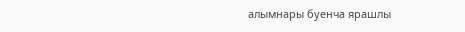алымнары буенча ярашлы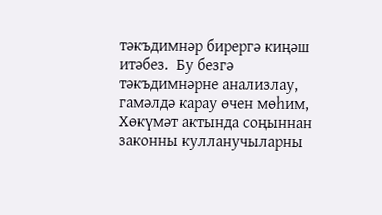тәкъдимнәр бирергә киңәш итәбез.  Бу безгә тәкъдимнәрне анализлау, гамәлдә карау өчен мөһим, Хөкүмәт актында соңыннан законны кулланучыларны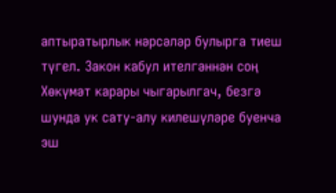аптыратырлык нәрсәләр булырга тиеш түгел. Закон кабул ителгәннән соң Хөкүмәт карары чыгарылгач, безгә шунда ук сату-алу килешүләре буенча эш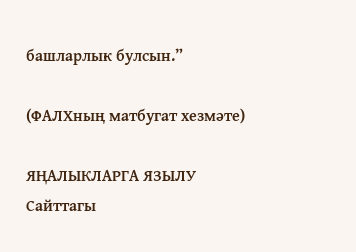башларлык булсын.”

(ФАЛХның матбугат хезмәте)

ЯҢАЛЫКЛАРГА ЯЗЫЛУ
Сайттагы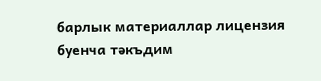барлык материаллар лицензия буенча тәкъдим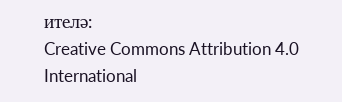ителә:
Creative Commons Attribution 4.0 International